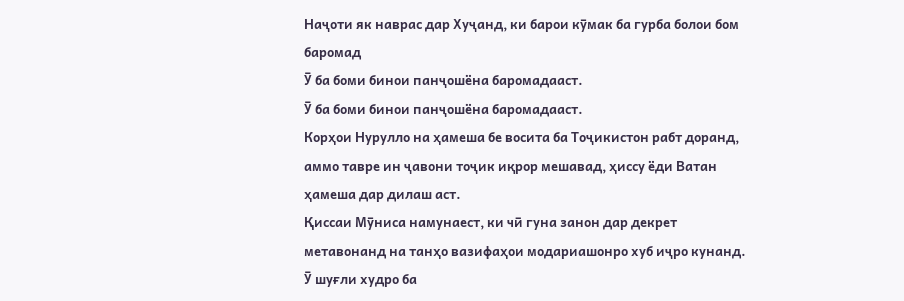Наҷоти як наврас дар Хуҷанд, ки барои кӯмак ба гурба болои бом баромад
Ӯ ба боми бинои панҷошёна баромадааст.
Ӯ ба боми бинои панҷошёна баромадааст.
Корҳои Нурулло на ҳамеша бе восита ба Тоҷикистон рабт доранд, аммо тавре ин ҷавони тоҷик иқрор мешавад, ҳиссу ёди Ватан ҳамеша дар дилаш аст.
Қиссаи Мӯниса намунаест, ки чӣ гуна занон дар декрет метавонанд на танҳо вазифаҳои модариашонро хуб иҷро кунанд. Ӯ шуғли худро ба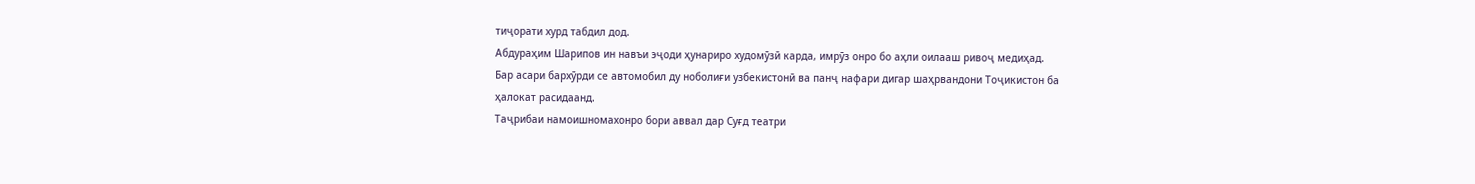тиҷорати хурд табдил дод.
Абдураҳим Шарипов ин навъи эҷоди ҳунариро худомӯзӣ карда, имрӯз онро бо аҳли оилааш ривоҷ медиҳад.
Бар асари бархӯрди се автомобил ду ноболиғи узбекистонӣ ва панҷ нафари дигар шаҳрвандони Тоҷикистон ба ҳалокат расидаанд.
Таҷрибаи намоишномахонро бори аввал дар Суғд театри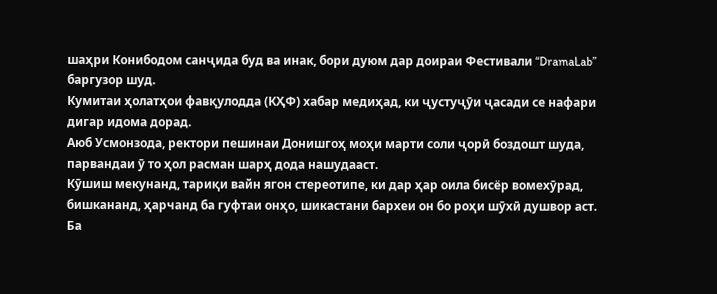шаҳри Конибодом санҷида буд ва инак, бори дуюм дар доираи Фестивали “DramaLab” баргузор шуд.
Кумитаи ҳолатҳои фавқулодда (КҲФ) хабар медиҳад, ки ҷустуҷӯи ҷасади се нафари дигар идома дорад.
Аюб Усмонзода, ректори пешинаи Донишгоҳ моҳи марти соли ҷорӣ боздошт шуда, парвандаи ӯ то ҳол расман шарҳ дода нашудааст.
Кӯшиш мекунанд, тариқи вайн ягон стереотипе, ки дар ҳар оила бисёр вомехӯрад, бишкананд, ҳарчанд ба гуфтаи онҳо, шикастани бархеи он бо роҳи шӯхӣ душвор аст.
Ба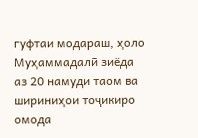гуфтаи модараш, ҳоло Муҳаммадалӣ зиёда аз 20 намуди таом ва шириниҳои тоҷикиро омода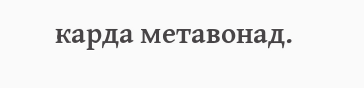карда метавонад.